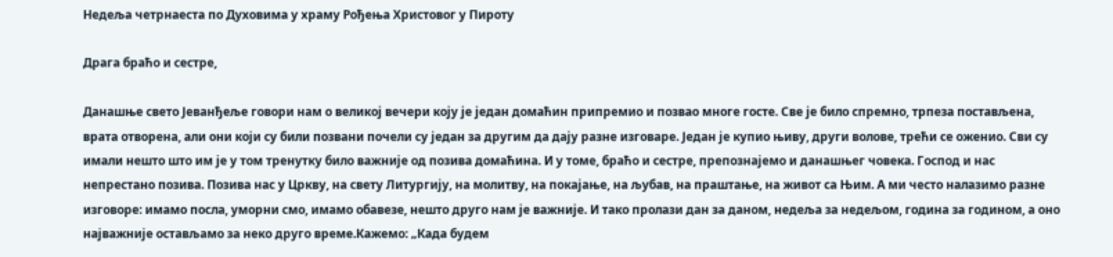Недеља четрнаеста по Духовима у храму Рођења Христовог у Пироту

Драга браћо и сестре,

Данашње свето Јеванђеље говори нам о великој вечери коју је један домаћин припремио и позвао многе госте. Све је било спремно, трпеза постављена, врата отворена, али они који су били позвани почели су један за другим да дају разне изговаре. Један је купио њиву, други волове, трећи се оженио. Сви су имали нешто што им је у том тренутку било важније од позива домаћина. И у томе, браћо и сестре, препознајемо и данашњег човека. Господ и нас непрестано позива. Позива нас у Цркву, на свету Литургију, на молитву, на покајање, на љубав, на праштање, на живот са Њим. А ми често налазимо разне изговоре: имамо посла, уморни смо, имамо обавезе, нешто друго нам је важније. И тако пролази дан за даном, недеља за недељом, година за годином, а оно најважније остављамо за неко друго време.Кажемо: „Када будем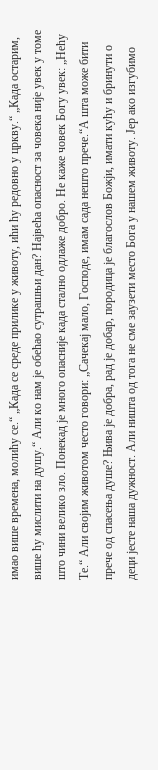имао више времена, молићу се.“ „Када се среде прилике у животу, ићи ћу редовно у цркву.“ „Када остарим, више ћу мислити на душу.“ Али ко нам је обећао сутрашњи дан? Највећа опасност за човека није увек у томе што чини велико зло. Понекад је много опасније када стално одлаже добро. Не каже човек Богу увек: „Нећу Те.“ Али својим животом често говори: „Сачекај мало, Господе, имам сада нешто прече.“А шта може бити прече од спасења душе? Њива је добра, рад је добар, породица је благослов Божји, имати кућу и бринути о деци јесте наша дужност. Али ништа од тога не сме заузети место Бога у нашем животу. Јер ако изгубимо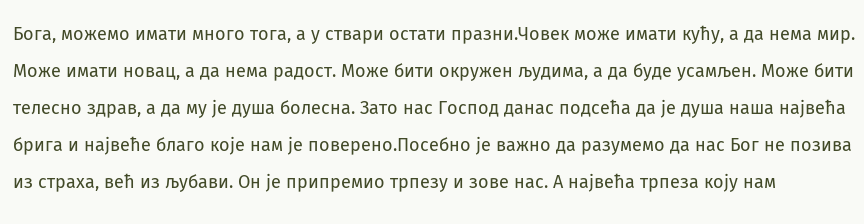Бога, можемо имати много тога, а у ствари остати празни.Човек може имати кућу, а да нема мир. Може имати новац, а да нема радост. Може бити окружен људима, а да буде усамљен. Може бити телесно здрав, а да му је душа болесна. Зато нас Господ данас подсећа да је душа наша највећа брига и највеће благо које нам је поверено.Посебно је важно да разумемо да нас Бог не позива из страха, већ из љубави. Он је припремио трпезу и зове нас. А највећа трпеза коју нам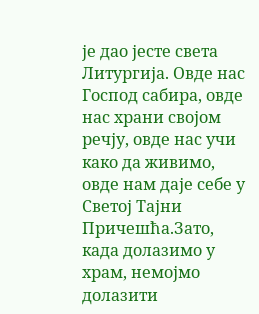је дао јесте света Литургија. Овде нас Господ сабира, овде нас храни својом речју, овде нас учи како да живимо, овде нам даје себе у Светој Тајни Причешћа.Зато, када долазимо у храм, немојмо долазити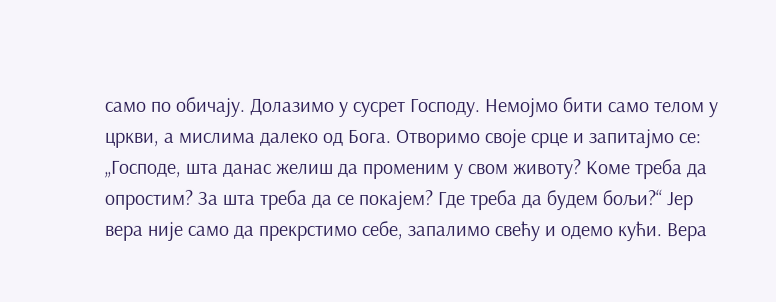само по обичају. Долазимо у сусрет Господу. Немојмо бити само телом у цркви, а мислима далеко од Бога. Отворимо своје срце и запитајмо се: „Господе, шта данас желиш да променим у свом животу? Коме треба да опростим? За шта треба да се покајем? Где треба да будем бољи?“ Јер вера није само да прекрстимо себе, запалимо свећу и одемо кући. Вера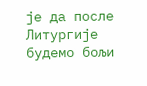је да после Литургије будемо бољи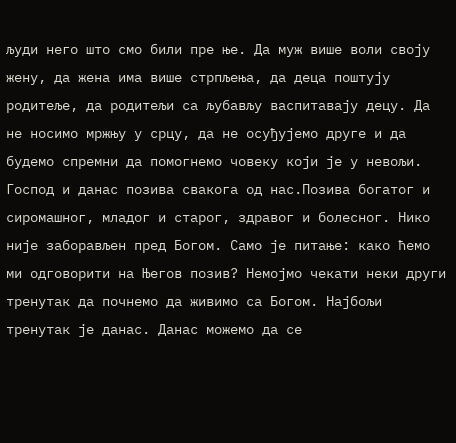људи него што смо били пре ње. Да муж више воли своју жену, да жена има више стрпљења, да деца поштују родитеље, да родитељи са љубављу васпитавају децу. Да не носимо мржњу у срцу, да не осуђујемо друге и да будемо спремни да помогнемо човеку који је у невољи. Господ и данас позива свакога од нас.Позива богатог и сиромашног, младог и старог, здравог и болесног. Нико није заборављен пред Богом. Само је питање: како ћемо ми одговорити на Његов позив? Немојмо чекати неки други тренутак да почнемо да живимо са Богом. Најбољи тренутак је данас. Данас можемо да се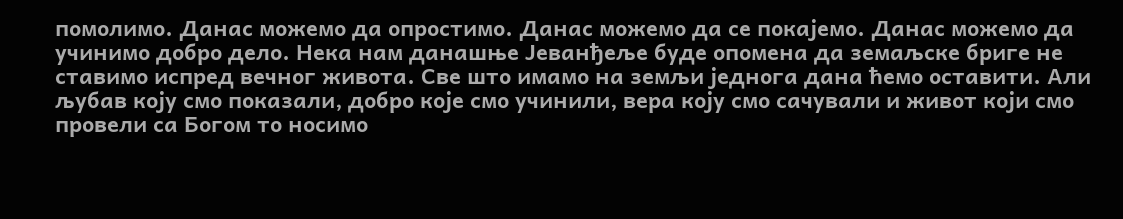помолимо. Данас можемо да опростимо. Данас можемо да се покајемо. Данас можемо да учинимо добро дело. Нека нам данашње Јеванђеље буде опомена да земаљске бриге не ставимо испред вечног живота. Све што имамо на земљи једнога дана ћемо оставити. Али љубав коју смо показали, добро које смо учинили, вера коју смо сачували и живот који смо провели са Богом то носимо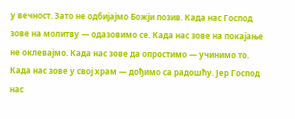у вечност. Зато не одбијајмо Божји позив. Када нас Господ зове на молитву — одазовимо се. Када нас зове на покајање не оклевајмо. Када нас зове да опростимо — учинимо то. Када нас зове у свој храм — дођимо са радошћу. Јер Господ нас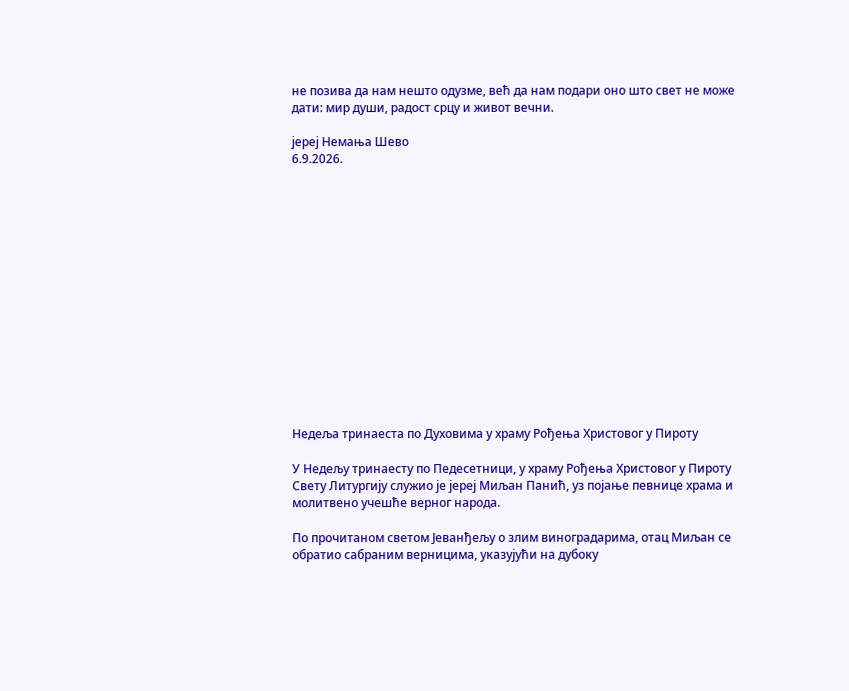не позива да нам нешто одузме, већ да нам подари оно што свет не може дати: мир души, радост срцу и живот вечни.

јереј Немања Шево
6.9.2026.















Недеља тринаеста по Духовима у храму Рођења Христовог у Пироту

У Недељу тринаесту по Педесетници, у храму Рођења Христовог у Пироту Свету Литургију служио је јереј Миљан Панић, уз појање певнице храма и молитвено учешће верног народа.

По прочитаном светом Јеванђељу о злим виноградарима, отац Миљан се обратио сабраним верницима, указујући на дубоку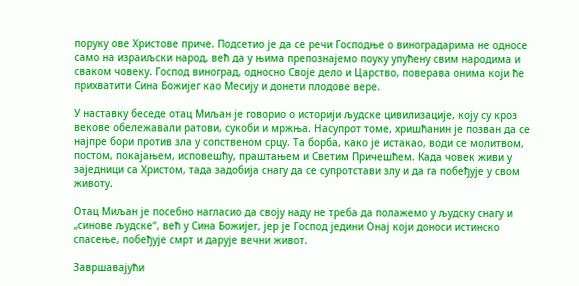поруку ове Христове приче. Подсетио је да се речи Господње о виноградарима не односе само на израиљски народ, већ да у њима препознајемо поуку упућену свим народима и сваком човеку. Господ виноград, односно Своје дело и Царство, поверава онима који ће прихватити Сина Божијег као Месију и донети плодове вере.

У наставку беседе отац Миљан је говорио о историји људске цивилизације, коју су кроз векове обележавали ратови, сукоби и мржња. Насупрот томе, хришћанин је позван да се најпре бори против зла у сопственом срцу. Та борба, како је истакао, води се молитвом, постом, покајањем, исповешћу, праштањем и Светим Причешћем. Када човек живи у заједници са Христом, тада задобија снагу да се супротстави злу и да га побеђује у свом животу.

Отац Миљан је посебно нагласио да своју наду не треба да полажемо у људску снагу и „синове људске“, већ у Сина Божијег, јер је Господ једини Онај који доноси истинско спасење, побеђује смрт и дарује вечни живот.

Завршавајући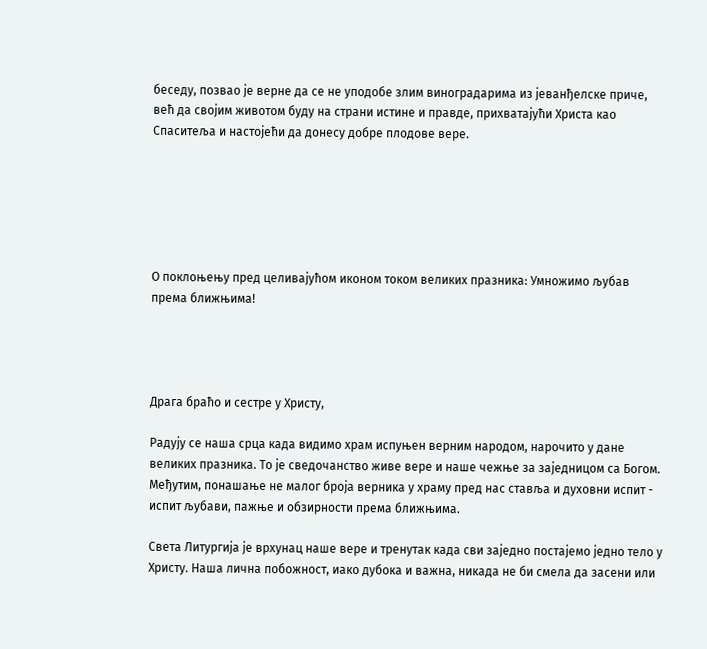беседу, позвао је верне да се не уподобе злим виноградарима из јеванђелске приче, већ да својим животом буду на страни истине и правде, прихватајући Христа као Спаситеља и настојећи да донесу добре плодове вере.






О поклоњењу пред целивајућом иконом током великих празника: Умножимо љубав према ближњима!




Драга браћо и сестре у Христу,

Радују се наша срца када видимо храм испуњен верним народом, нарочито у дане великих празника. То је сведочанство живе вере и наше чежње за заједницом са Богом. Међутим, понашање не малог броја верника у храму пред нас ставља и духовни испит - испит љубави, пажње и обзирности према ближњима.

Света Литургија је врхунац наше вере и тренутак када сви заједно постајемо једно тело у Христу. Наша лична побожност, иако дубока и важна, никада не би смела да засени или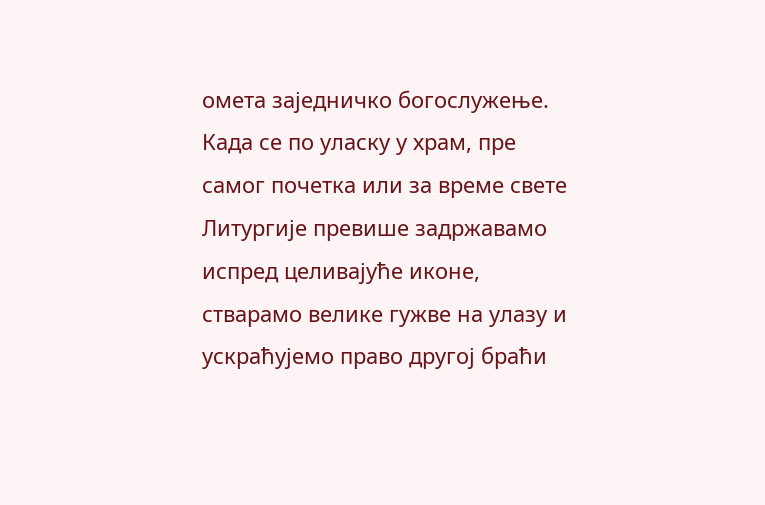омета заједничко богослужење. Када се по уласку у храм, пре самог почетка или за време свете Литургије превише задржавамо испред целивајуће иконе, стварамо велике гужве на улазу и ускраћујемо право другој браћи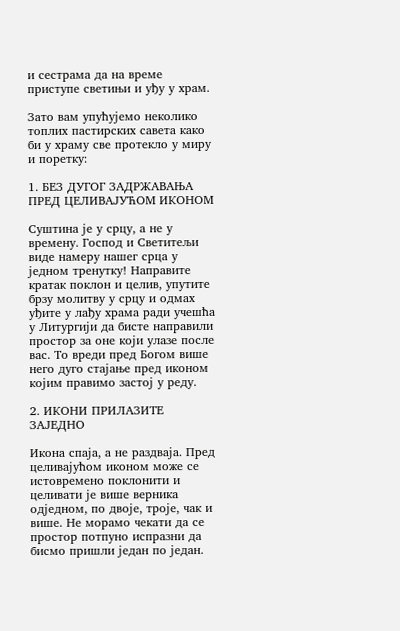и сестрама да на време приступе светињи и уђу у храм.

Зато вам упућујемо неколико топлих пастирских савета како би у храму све протекло у миру и поретку:

1. БЕЗ ДУГОГ ЗАДРЖАВАЊА ПРЕД ЦЕЛИВАЈУЋОМ ИКОНОМ

Суштина је у срцу, а не у времену. Господ и Светитељи виде намеру нашег срца у једном тренутку! Направите кратак поклон и целив, упутите брзу молитву у срцу и одмах уђите у лађу храма ради учешћа у Литургији да бисте направили простор за оне који улазе после вас. То вреди пред Богом више него дуго стајање пред иконом којим правимо застој у реду.

2. ИКОНИ ПРИЛАЗИТЕ ЗАЈЕДНО

Икона спаја, а не раздваја. Пред целивајућом иконом може се истовремено поклонити и целивати је више верника одједном, по двоје, троје, чак и више. Не морамо чекати да се простор потпуно испразни да бисмо пришли један по један.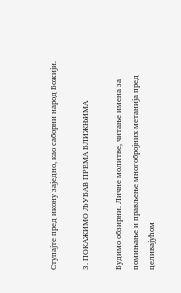Ступајте пред икону заједно, као саборни народ Божији.

3. ПОКАЖИМО ЉУБАВ ПРЕМА БЛИЖЊИМА

Будимо обзирни. Личне молитве, читање имена за помињање и прављење многобројних метанија пред целивајућом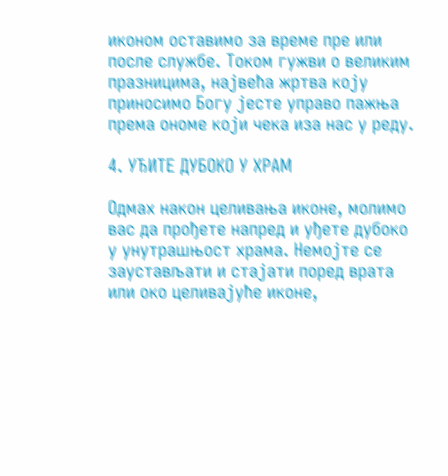иконом оставимо за време пре или после службе. Током гужви о великим празницима, највећа жртва коју приносимо Богу јесте управо пажња према ономе који чека иза нас у реду.

4. УЂИТЕ ДУБОКО У ХРАМ

Одмах након целивања иконе, молимо вас да прођете напред и уђете дубоко у унутрашњост храма. Немојте се заустављати и стајати поред врата или око целивајуће иконе,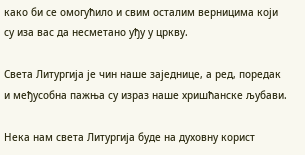како би се омогућило и свим осталим верницима који су иза вас да несметано уђу у цркву.

Света Литургија је чин наше заједнице, а ред, поредак и међусобна пажња су израз наше хришћанске љубави.

Нека нам света Литургија буде на духовну корист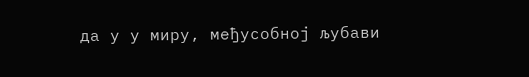да у у миру, међусобној љубави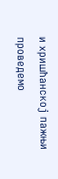и хришћанској пажњи проведемо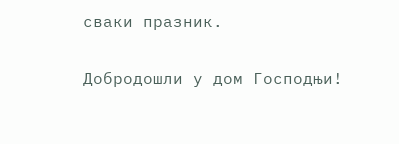сваки празник.

Добродошли у дом Господњи!